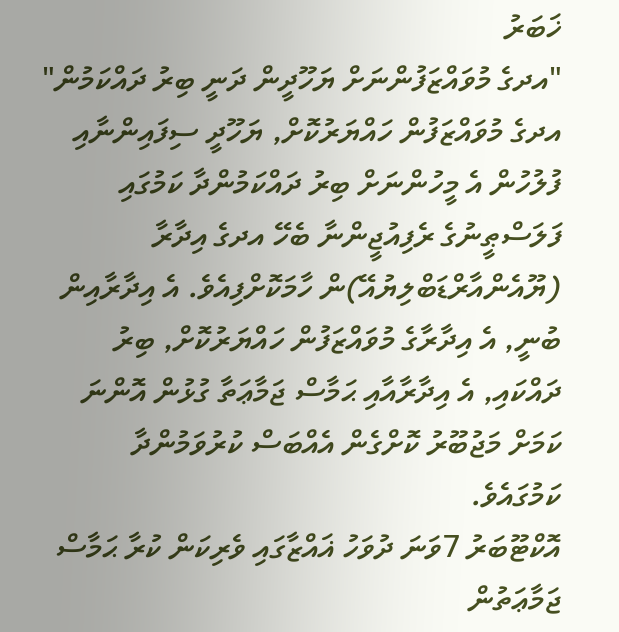ޚަބަރު
"އދގެ މުވައްޒަފުންނަށް ޔަހޫދީން ދަނީ ބިރު ދައްކަމުން"
އދގެ މުވައްޒަފުން ހައްޔަރުކޮށް, ޔަހޫދީ ސިފައިންނާއި ފުލުހުން އެ މީހުންނަށް ބިރު ދައްކަމުންދާ ކަމުގައި ފަލަސްޠީނުގެ ރެފިއުޖީންނާ ބެހޭ އދގެ އިދާރާ (ޔޫއެންއާރްޑަބްލިޔުއޭ)ން ހާމަކޮށްފިއެވެ. އެ އިދާރާއިން ބުނީ, އެ އިދާރާގެ މުވައްޒަފުން ހައްޔަރުކޮށް, ބިރު ދައްކައި, އެ އިދާރާއާއި ޙަމާސް ޖަމާޢަތާ ގުޅުން އޮންނަ ކަމަށް މަޖުބޫރު ކޮށްގެން އެއްބަސް ކުރުވަމުންދާ ކަމުގައެވެ.
އޮކްޓޫބަރު 7ވަނަ ދުވަހު ޣައްޒާގައި ވެރިކަން ކުރާ ޙަމާސް ޖަމާޢަތުން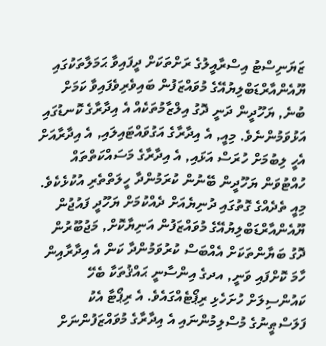ޒަޔަނިސްޓު އިސްރާއީލުގެ ރަށްތަކަށް ދީފައިވާ ޙަމަލާތަކުގައި ޔޫއެންއާރްޑަބްލިޔުއޭގެ މުވައްޒަފުން ބައިވެރިވެފައިވާ ކަމަށް ބުނެ, ޔަހޫދީން ދަނީ ދޮގު އިލްޒާމުތަކެއް އެ އިދާރާގެ ކޮނޑުގައި އަޅުވަމުންނެވެ. މިއީ, އެ އިދާރާގެ އަގުވައްޓައިލައި, އެ އިދާރާއަށް އެހީ ލިބުމަށް ހުރަސް އަޅައި, އެ އިދާރާގެ މަސައްކަތްތައް ހުއްޓުވަން ޔަހޫދީން ބޭނުން ކުރަމުންދާ ހީލަތްތެރި އުކުޅެކެވެ.
މިއީ ތެދެއްގެ ގޮތުގައި ދުނިޔެއަށް ދެއްކުމަށް ޔަހޫދީ ފައުޖުން ޔޫއެންއާރްޑަބްލިޔުއޭގެ މުވައްޒަފުން އަނިޔާކޮށް, މަޖުބޫރުން ދޮގު ބަޔާންތަކަށް އެއްބަސް ކުރުވަމުންދާ ކަން އެ އިދާރާއިން ހާމަ ކޮށްފައި ވަނީ, އދގެ އިންސާނީ ޙައްޤުތަކާ ބެހޭ ކައުންސިލަށް ހުށަހެޅި ރިޕޯޓެއްގައެވެ. އެ ރިޕޯޓާ އެކު ފަލަސްޠީނުގެ މުސްލިމުންނައި އެ އިދާރާގެ މުވައްޒަފުންނަށް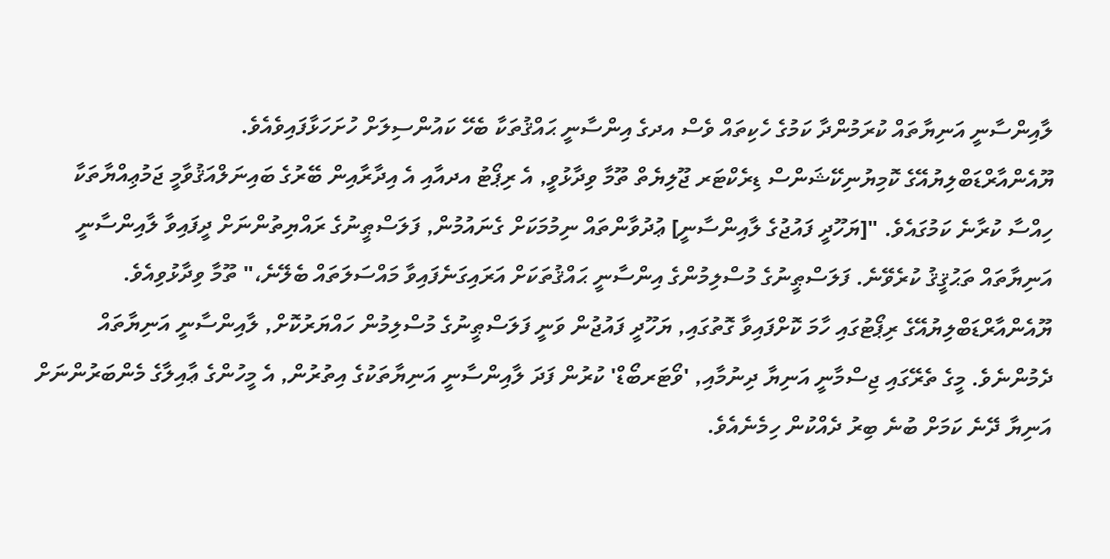ލާއިންސާނީ އަނިޔާތައް ކުރަމުންދާ ކަމުގެ ހެކިތައް ވެސް އދގެ އިންސާނީ ޙައްޤުތަކާ ބެހޭ ކައުންސިލަށް ހުށަހަޅާފައިވެއެވެ.
ޔޫއެންއާރްޑަބްލިޔުއޭގެ ކޮމިޔުނިކޭޝަންސް ޑިރެކްޓަރ ޖޫލިޔެތް ތޫމާ ވިދާޅުވީ, އެ ރިޕޯޓު އދއާއި އެ އިދާރާއިން ބޭރުގެ ބައިނަލްއަޤުވާމީ ޖަމުޢިއްޔާތަކާ ހިއްސާ ކުރާނެ ކަމުގައެވެ. "[ޔަހޫދީ ފައުޖުގެ ލާއިންސާނީ] ޢުދުވާންތައް ނިމުމަކަށް ގެނައުމުން, ފަލަސްޠީނުގެ ރައްޔިތުންނަށް ދީފައިވާ ލާއިންސާނީ އަނިޔާތައް ތަޙުޤީޤު ކުރެވޭނެ. ފަލަސްޠީނުގެ މުސްލިމުންގެ އިންސާނީ ޙައްޤުތަކަށް އަރައިގަނެފައިވާ މައްސަލަތައް ބެލޭނެ،" ތޫމާ ވިދާޅުވިއެވެ.
ޔޫއެންއާރްޑަބްލިޔުއޭގެ ރިޕޯޓުގައި ހާމަ ކޮށްފައިވާ ގޮތުގައި, ޔަހޫދީ ފައުޖުން ވަނީ ފަލަސްޠީނުގެ މުސްލިމުން ހައްޔަރުކޮށް, ލާއިންސާނީ އަނިޔާތައް ދެމުންނެވެ. މީގެ ތެރޭގައި ޖިސްމާނީ އަނިޔާ ދިނުމާއި, 'ވޯޓަރބޯޑް' ކުރުން ފަދަ ލާއިންސާނީ އަނިޔާތަކުގެ އިތުރުން, އެ މީހުންގެ ޢާއިލާގެ މެންބަރުންނަށް އަނިޔާ ދޭނެ ކަމަށް ބުނެ ބިރު ދެއްކުން ހިމެނެއެވެ.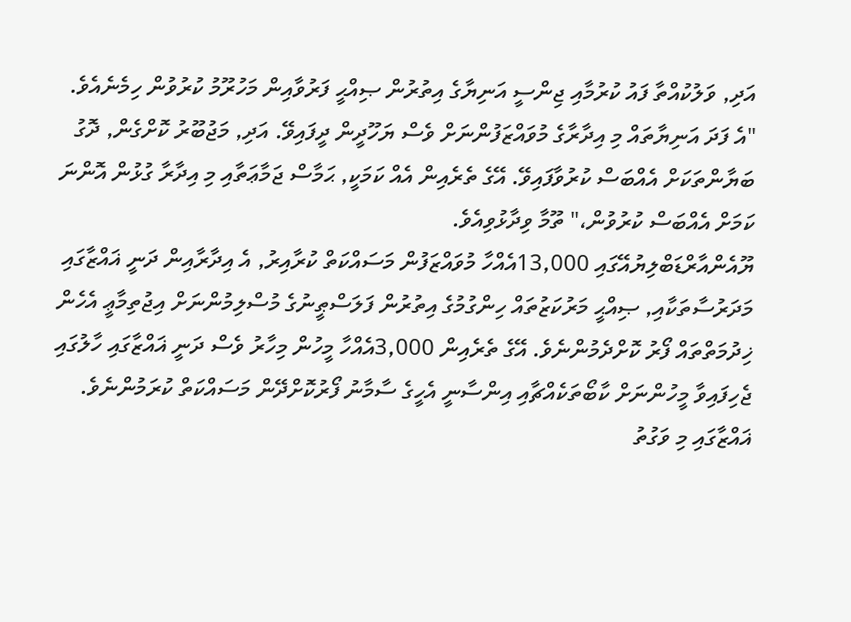އަދި, ވަލުކުއްތާ ފައު ކުރުމާއި ޖިންސީ އަނިޔާގެ އިތުރުން ޞިއްޙީ ފަރުވާއިން މަހުރޫމު ކުރުވުން ހިމެނެއެވެ.
"އެ ފަދަ އަނިޔާތައް މި އިދާރާގެ މުވައްޒަފުންނަށް ވެސް ޔަހޫދީން ދީފައިވޭ. އަދި, މަޖުބޫރު ކޮށްގެން, ދޮގު ބަޔާންތަކަށް އެއްބަސް ކުރުވާފައިވޭ. އޭގެ ތެރެއިން އެއް ކަމަކީ, ޙަމާސް ޖަމާޢަތާއި މި އިދާރާ ގުޅުން އޮންނަ ކަމަށް އެއްބަސް ކުރުވުން،" ތޫމާ ވިދާޅުވިއެވެ.
ޔޫއެންއާރްޑަބްލިޔުއޭގައި 13,000އެއްހާ މުވައްޒަފުން މަސައްކަތް ކުރާއިރު, އެ އިދާރާއިން ދަނީ ޣައްޒާގައި މަދަރުސާތަކާއި, ޞިއްޙީ މަރުކަޒުތައް ހިންގުމުގެ އިތުރުން ފަލަސްޠީނުގެ މުސްލިމުންނަށް އިޖުތިމާޢީ އެހެން ޚިދުމަތްތައް ފޯރު ކޮށްދެމުންނެވެ. އޭގެ ތެރެއިން 3,000އެއްހާ މީހުން މިހާރު ވެސް ދަނީ ޣައްޒާގައި ހާލުގައި ޖެހިފައިވާ މީހުންނަށް ކާބޯތަކެއްޗާއި އިންސާނީ އެހީގެ ސާމާނު ފޯރުކޮށްދޭން މަސައްކަތް ކުރަމުންނެވެ. ޣައްޒާގައި މި ވަގުތު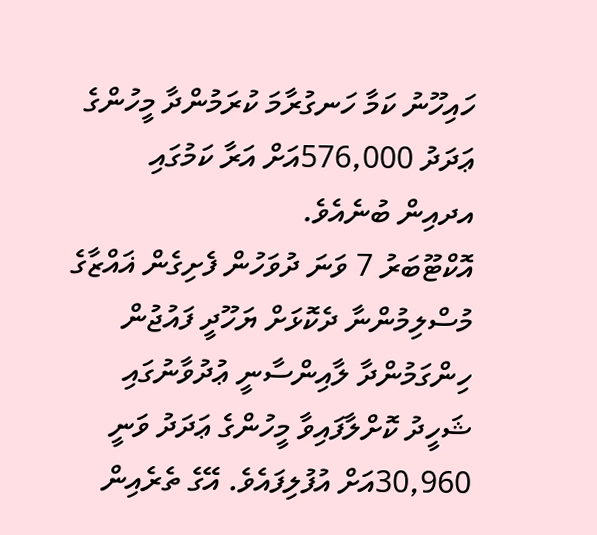ހައިހޫނު ކަމާ ހަނގުރާމަ ކުރަމުންދާ މީހުންގެ ޢަދަދު 576,000އަށް އަރާ ކަމުގައި އދއިން ބުނެއެވެ.
އޮކްޓޫބަރު 7 ވަނަ ދުވަހުން ފެށިގެން ޣައްޒާގެ މުސްލިމުންނާ ދެކޮޅަށް ޔަހޫދީ ފައުޖުން ހިންގަމުންދާ ލާއިންސާނީ ޢުދުވާނުގައި ޝަހީދު ކޮށްލާފައިވާ މީހުންގެ ޢަދަދު ވަނީ 30,960އަށް އުފުލިފައެވެ. އޭގެ ތެރެއިން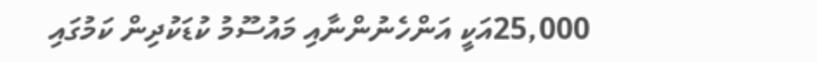25,000އަކީ އަންހެނުންނާއި މައުސޫމު ކުޑަކުދިން ކަމުގައި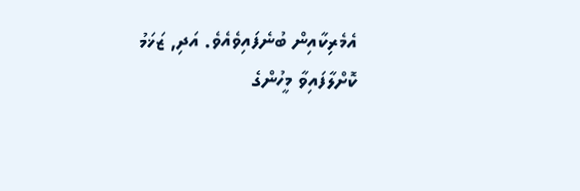އެމެރިކާއިން ބުނެފައިވެއެވެ. އަދި, ޒަޚަމު ކޮށްލާފައިވާ މީހުންގެ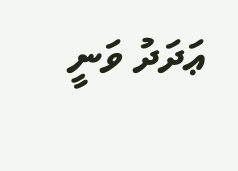ޢަދަދު ވަނީ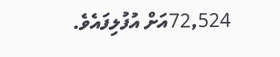72,524އަށް އުފުލިފައެވެ.